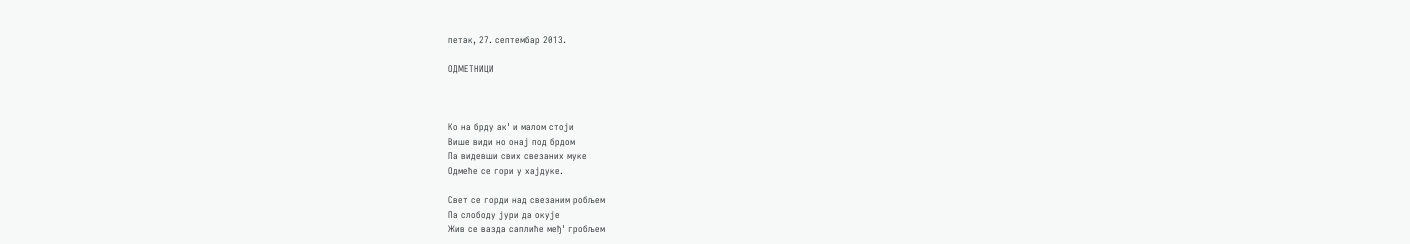петак, 27. септембар 2013.

ОДМЕТНИЦИ



Ко на брду ак' и малом стоји
Више види но онај под брдом
Па видевши свих свезаних муке
Одмеће се гори у хајдуке.

Свет се горди над свезаним робљем
Па слободу јури да окује
Жив се вазда саплиће међ' гробљем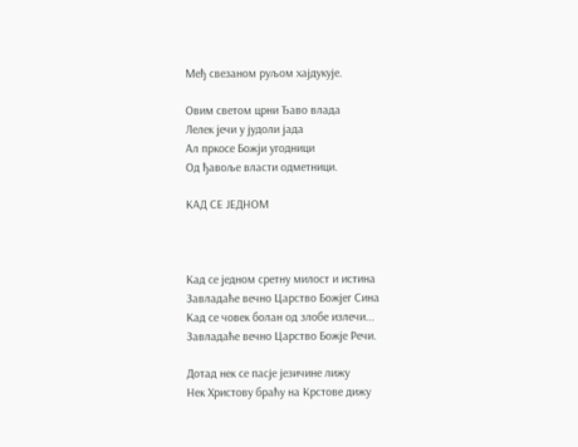Међ свезаном руљом хајдукује.

Овим светом црни Ђаво влада
Лелек јечи у јудоли јада
Ал пркосе Божји угодници
Од ђавоље власти одметници.

КАД СЕ ЈЕДНОМ



Кад се једном сретну милост и истина
Завладаће вечно Царство Божјег Сина
Кад се човек болан од злобе излечи...
Завладаће вечно Царство Божје Речи.

Дотад нек се пасје језичине лижу
Нек Христову браћу на Крстове дижу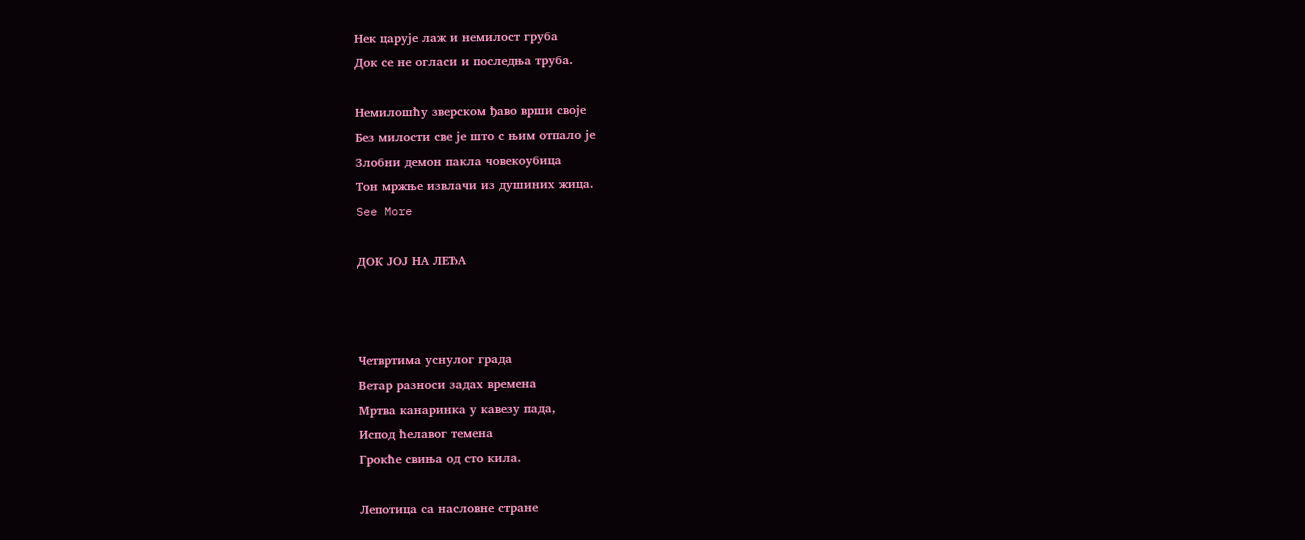Нек царује лаж и немилост груба
Док се не огласи и последња труба.

Немилошћу зверском ђаво врши своје
Без милости све је што с њим отпало је
Злобни демон пакла човекоубица
Тон мржње извлачи из душиних жица.
See More

ДОК ЈОЈ НА ЛЕЂА



Четвртима уснулог града
Ветар разноси задах времена
Мртва канаринка у кавезу пада,
Испод ћелавог темена
Грокће свиња од сто кила.

Лепотица са насловне стране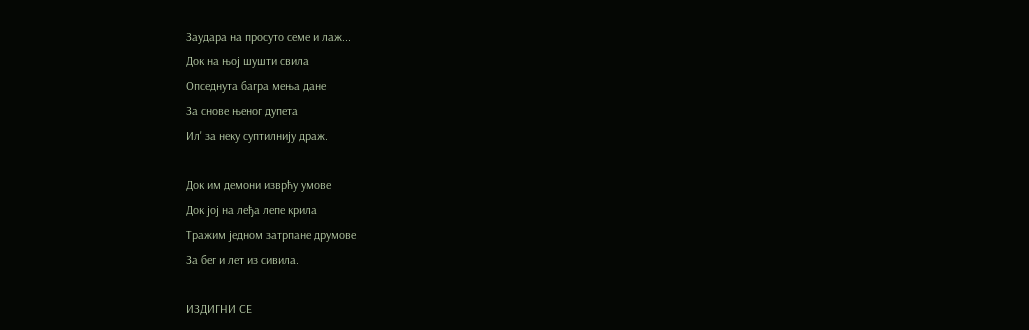Заудара на просуто семе и лаж...
Док на њој шушти свила
Опседнута багра мења дане
За снове њеног дупета
Ил' за неку суптилнију драж.

Док им демони изврћу умове
Док јој на леђа лепе крила
Тражим једном затрпане друмове
За бег и лет из сивила.

ИЗДИГНИ СЕ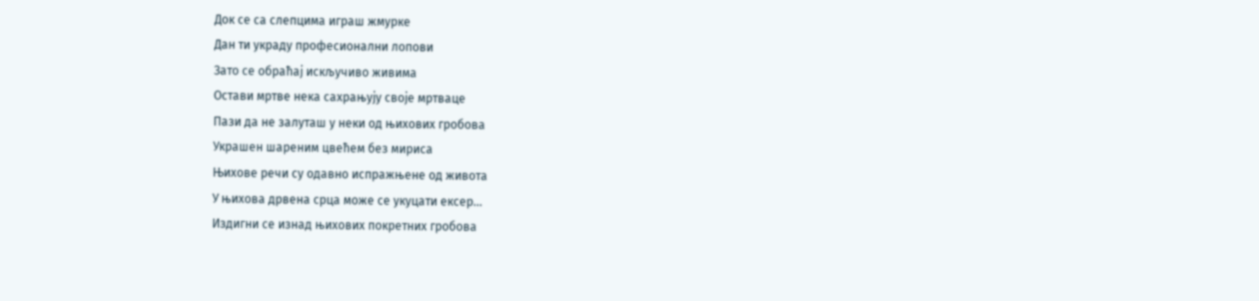Док се са слепцима играш жмурке
Дан ти украду професионални лопови
Зато се обраћај искључиво живима
Остави мртве нека сахрањују своје мртваце
Пази да не залуташ у неки од њихових гробова
Украшен шареним цвећем без мириса
Њихове речи су одавно испражњене од живота
У њихова дрвена срца може се укуцати ексер...
Издигни се изнад њихових покретних гробова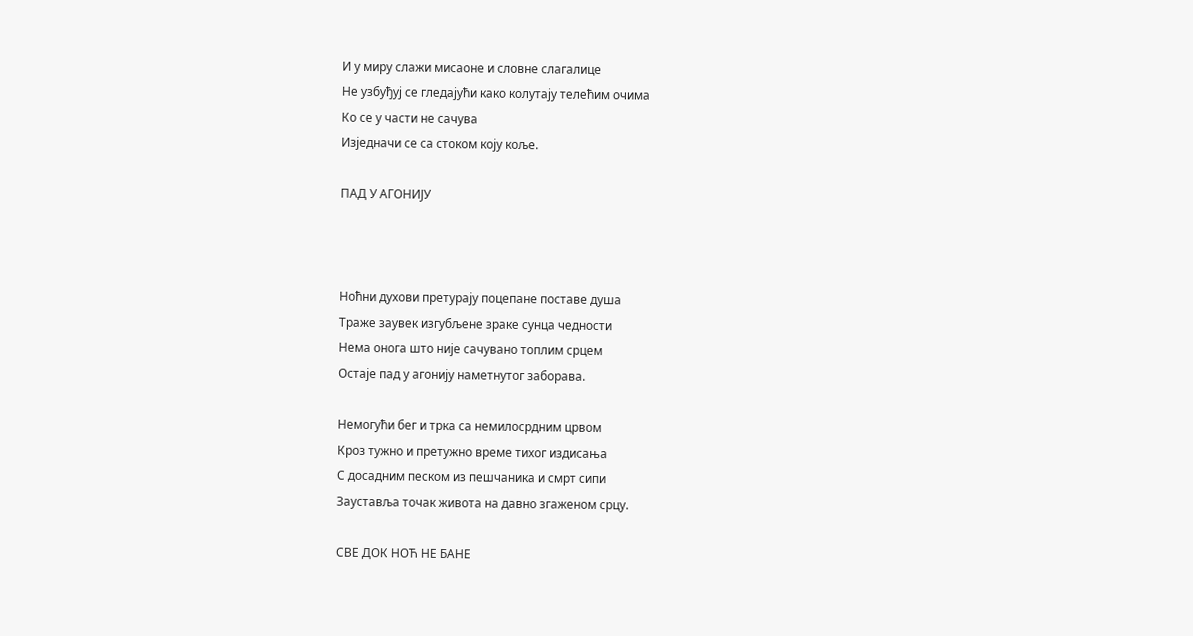И у миру слажи мисаоне и словне слагалице
Не узбуђуј се гледајући како колутају телећим очима
Ко се у части не сачува
Изједначи се са стоком коју коље.

ПАД У АГОНИЈУ



Ноћни духови претурају поцепане поставе душа
Траже заувек изгубљене зраке сунца чедности
Нема онога што није сачувано топлим срцем
Остаје пад у агонију наметнутог заборава.

Немогући бег и трка са немилосрдним црвом
Кроз тужно и претужно време тихог издисања
С досадним песком из пешчаника и смрт сипи
Зауставља точак живота на давно згаженом срцу.

СВЕ ДОК НОЋ НЕ БАНЕ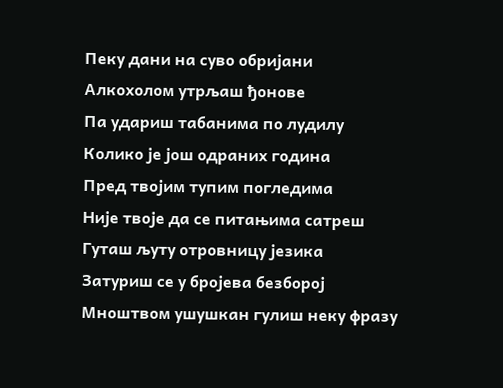Пеку дани на суво обријани
Алкохолом утрљаш ђонове
Па удариш табанима по лудилу
Колико је још одраних година
Пред твојим тупим погледима
Није твоје да се питањима сатреш
Гуташ љуту отровницу језика
Затуриш се у бројева безборој
Мноштвом ушушкан гулиш неку фразу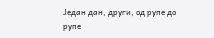Један дан, други, од рупе до рупе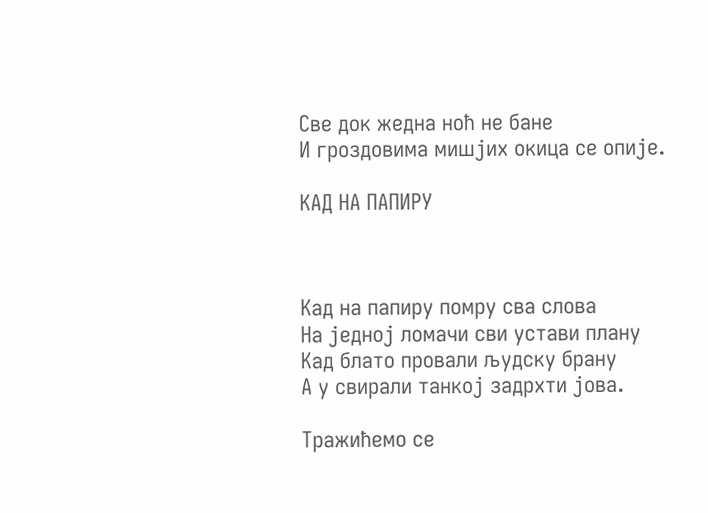Све док жедна ноћ не бане
И гроздовима мишјих окица се опије.

КАД НА ПАПИРУ



Кад на папиру помру сва слова
На једној ломачи сви устави плану
Кад блато провали људску брану
А у свирали танкој задрхти јова.

Тражићемо се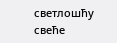светлошћу свеће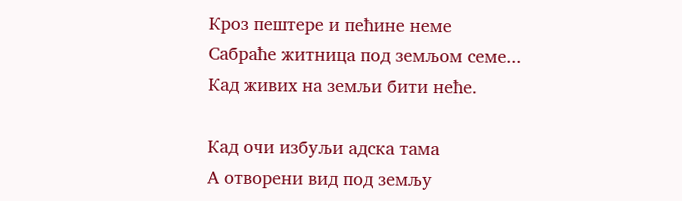Кроз пештере и пећине неме
Сабраће житница под земљом семе...
Кад живих на земљи бити неће.

Кад очи избуљи адска тама
А отворени вид под земљу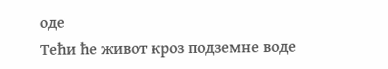оде
Тећи ће живот кроз подземне воде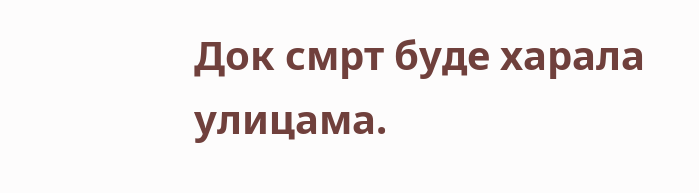Док смрт буде харала улицама.